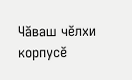Чӑваш чӗлхи корпусӗ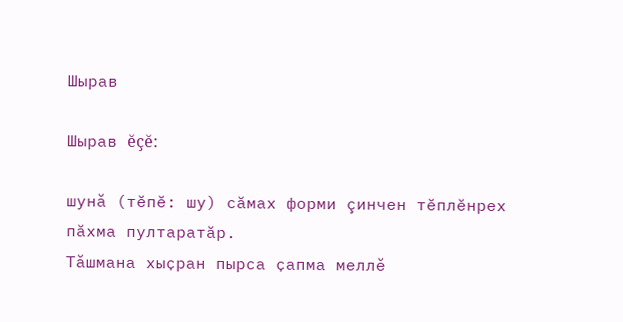Шырав

Шырав ĕçĕ:

шунӑ (тĕпĕ: шу) сăмах форми çинчен тĕплĕнрех пăхма пултаратăр.
Тӑшмана хыҫран пырса ҫапма меллӗ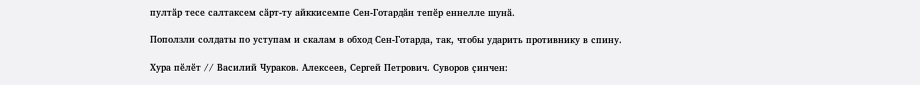пултӑр тесе салтаксем сӑрт-ту айккисемпе Сен-Готардӑн тепӗр еннелле шунӑ.

Поползли солдаты по уступам и скалам в обход Сен-Готарда, так, чтобы ударить противнику в спину.

Хура пӗлӗт // Василий Чураков. Алексеев, Сергей Петрович. Суворов ҫинчен: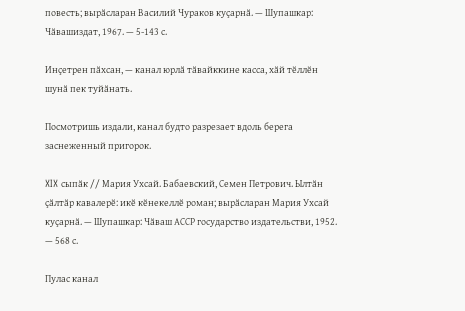повесть; вырӑсларан Василий Чураков куҫарнӑ. — Шупашкар: Чӑвашиздат, 1967. — 5-143 с.

Инҫетрен пӑхсан, — канал юрлӑ тӑвайккине касса, хӑй тӗллӗн шунӑ пек туйӑнать.

Посмотришь издали, канал будто разрезает вдоль берега заснеженный пригорок.

XIX сыпӑк // Мария Ухсай. Бабаевский, Семен Петрович. Ылтӑн ҫӑлтӑр кавалерӗ: икӗ кӗнекеллӗ роман; вырӑсларан Мария Ухсай куҫарнӑ. — Шупашкар: Чӑваш АССР государство издательстви, 1952. — 568 с.

Пулас канал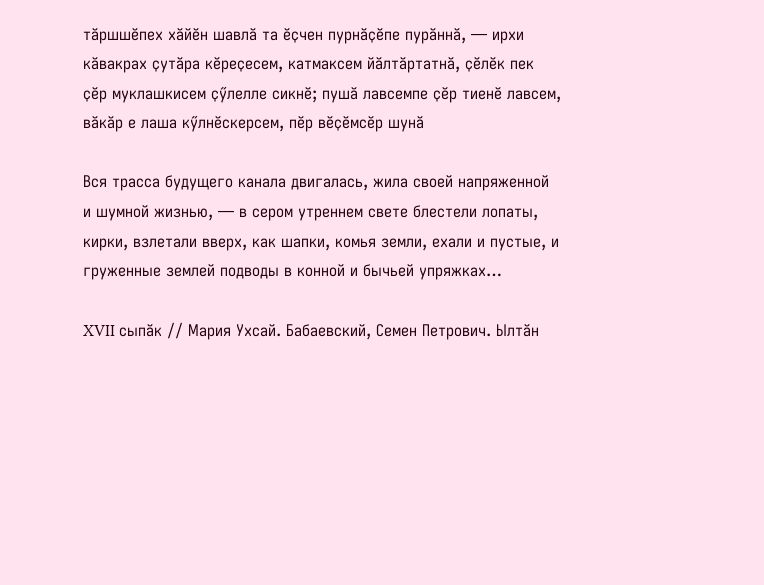тӑршшӗпех хӑйӗн шавлӑ та ӗҫчен пурнӑҫӗпе пурӑннӑ, — ирхи кӑвакрах ҫутӑра кӗреҫесем, катмаксем йӑлтӑртатнӑ, ҫӗлӗк пек ҫӗр муклашкисем ҫӳлелле сикнӗ; пушӑ лавсемпе ҫӗр тиенӗ лавсем, вӑкӑр е лаша кӳлнӗскерсем, пӗр вӗҫӗмсӗр шунӑ

Вся трасса будущего канала двигалась, жила своей напряженной и шумной жизнью, — в сером утреннем свете блестели лопаты, кирки, взлетали вверх, как шапки, комья земли, ехали и пустые, и груженные землей подводы в конной и бычьей упряжках…

XVII сыпӑк // Мария Ухсай. Бабаевский, Семен Петрович. Ылтӑн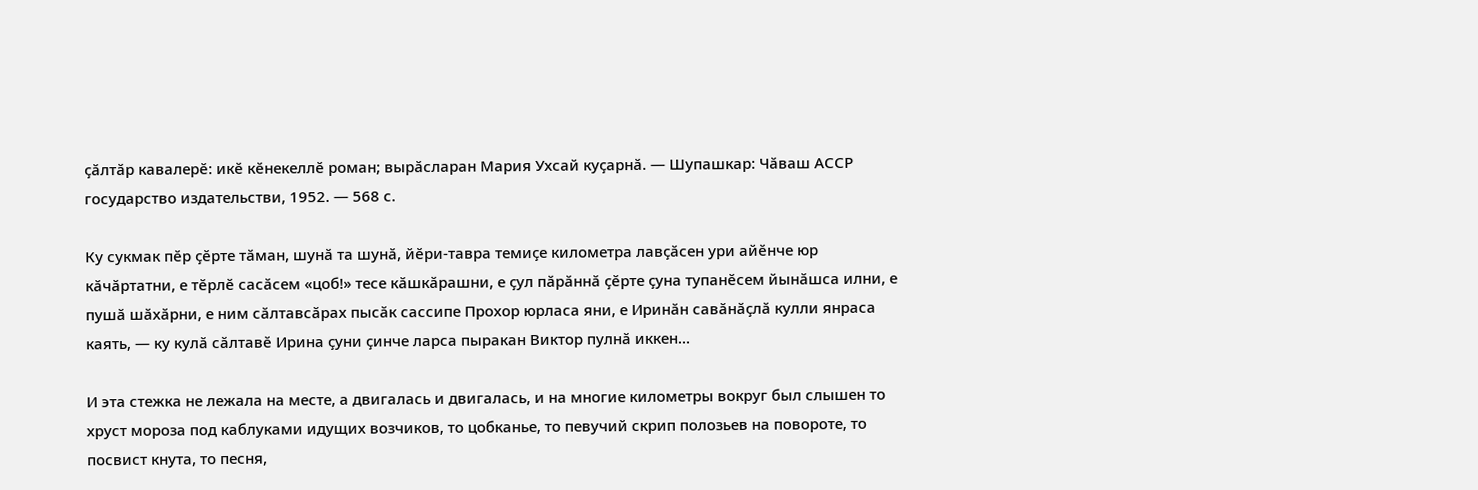ҫӑлтӑр кавалерӗ: икӗ кӗнекеллӗ роман; вырӑсларан Мария Ухсай куҫарнӑ. — Шупашкар: Чӑваш АССР государство издательстви, 1952. — 568 с.

Ку сукмак пӗр ҫӗрте тӑман, шунӑ та шунӑ, йӗри-тавра темиҫе километра лавҫӑсен ури айӗнче юр кӑчӑртатни, е тӗрлӗ сасӑсем «цоб!» тесе кӑшкӑрашни, е ҫул пӑрӑннӑ ҫӗрте ҫуна тупанӗсем йынӑшса илни, е пушӑ шӑхӑрни, е ним сӑлтавсӑрах пысӑк сассипе Прохор юрласа яни, е Иринӑн савӑнӑҫлӑ кулли янраса каять, — ку кулӑ сӑлтавӗ Ирина ҫуни ҫинче ларса пыракан Виктор пулнӑ иккен…

И эта стежка не лежала на месте, а двигалась и двигалась, и на многие километры вокруг был слышен то хруст мороза под каблуками идущих возчиков, то цобканье, то певучий скрип полозьев на повороте, то посвист кнута, то песня,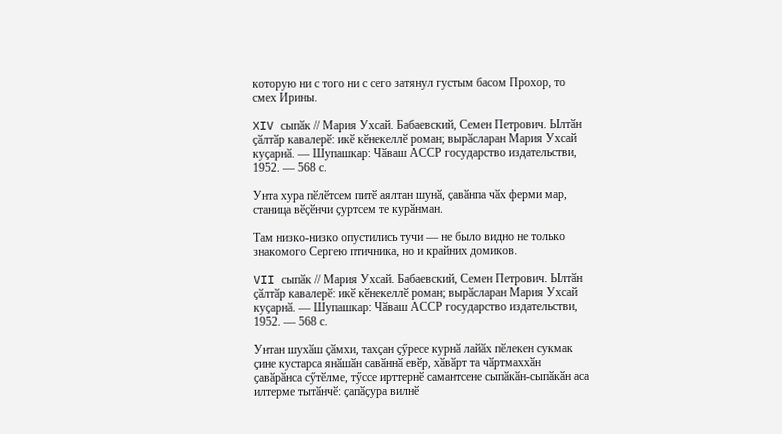которую ни с того ни с сего затянул густым басом Прохор, то смех Ирины.

XIV сыпӑк // Мария Ухсай. Бабаевский, Семен Петрович. Ылтӑн ҫӑлтӑр кавалерӗ: икӗ кӗнекеллӗ роман; вырӑсларан Мария Ухсай куҫарнӑ. — Шупашкар: Чӑваш АССР государство издательстви, 1952. — 568 с.

Унта хура пӗлӗтсем питӗ аялтан шунӑ, ҫавӑнпа чӑх ферми мар, станица вӗҫӗнчи ҫуртсем те курӑнман.

Там низко-низко опустились тучи — не было видно не только знакомого Сергею птичника, но и крайних домиков.

VII сыпӑк // Мария Ухсай. Бабаевский, Семен Петрович. Ылтӑн ҫӑлтӑр кавалерӗ: икӗ кӗнекеллӗ роман; вырӑсларан Мария Ухсай куҫарнӑ. — Шупашкар: Чӑваш АССР государство издательстви, 1952. — 568 с.

Унтан шухӑш ҫӑмхи, тахҫан ҫӳресе курнӑ лайӑх пӗлекен сукмак ҫине кустарса янӑшӑн савӑннӑ евӗр, хӑвӑрт та чӑртмаххӑн ҫавӑрӑнса сӳтӗлме, тӳссе ирттернӗ самантсене сыпӑкӑн-сыпӑкӑн аса илтерме тытӑнчӗ: ҫапӑҫура вилнӗ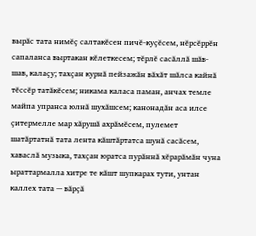вырӑс тата нимӗҫ салтакӗсен пичӗ-куҫӗсем, нӗрсӗррӗн сапаланса выртакан кӗлеткесем; тӗрлӗ сасӑллӑ шӑв-шав, калаҫу; тахҫан курнӑ пейзажӑн вӑхӑт шӑлса кайнӑ тӗссӗр татӑкӗсем; никама каласа паман, анчах темле майпа упранса юлнӑ шухӑшсем; канонадӑн аса илсе ҫитермелле мар хӑрушӑ ахрӑмӗсем, пулемет шатӑртатнӑ тата лента кӑштӑртатса шунӑ сасӑсем, хаваслӑ музыка, тахҫан юратса пурӑннӑ хӗрарӑмӑн чуна ыраттармалла хитре те кӑшт шупкарах тути, унтан каллех тата — вӑрҫӑ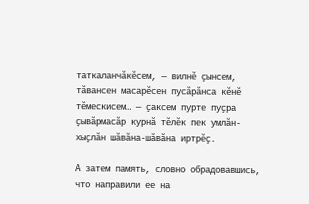таткаланчӑкӗсем, — вилнӗ ҫынсем, тӑвансен масарӗсен пусӑрӑнса кӗнӗ тӗмескисем… — ҫаксем пурте пуҫра ҫывӑрмасӑр курнӑ тӗлӗк пек умлӑн-хыҫлӑн шӑвӑна-шӑвӑна иртрӗҫ.

А затем память, словно обрадовавшись, что направили ее на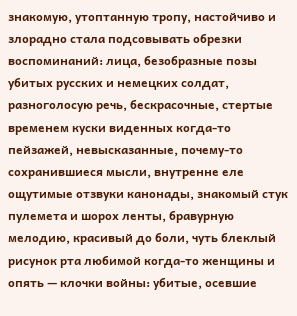знакомую, утоптанную тропу, настойчиво и злорадно стала подсовывать обрезки воспоминаний: лица, безобразные позы убитых русских и немецких солдат, разноголосую речь, бескрасочные, стертые временем куски виденных когда-то пейзажей, невысказанные, почему-то сохранившиеся мысли, внутренне еле ощутимые отзвуки канонады, знакомый стук пулемета и шорох ленты, бравурную мелодию, красивый до боли, чуть блеклый рисунок рта любимой когда-то женщины и опять — клочки войны: убитые, осевшие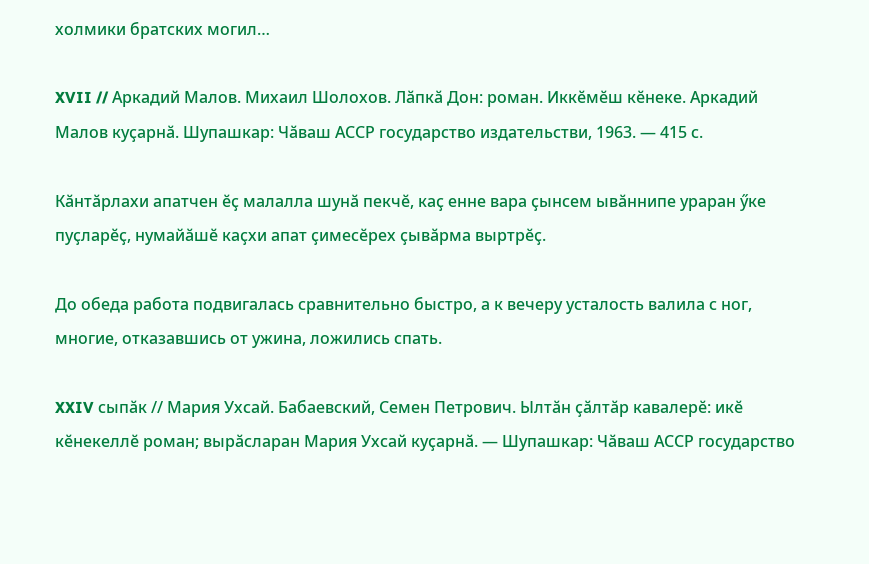холмики братских могил…

XVII // Аркадий Малов. Михаил Шолохов. Лӑпкӑ Дон: роман. Иккӗмӗш кӗнеке. Аркадий Малов куҫарнӑ. Шупашкар: Чӑваш АССР государство издательстви, 1963. — 415 с.

Кӑнтӑрлахи апатчен ӗҫ малалла шунӑ пекчӗ, каҫ енне вара ҫынсем ывӑннипе ураран ӳке пуҫларӗҫ, нумайӑшӗ каҫхи апат ҫимесӗрех ҫывӑрма выртрӗҫ.

До обеда работа подвигалась сравнительно быстро, а к вечеру усталость валила с ног, многие, отказавшись от ужина, ложились спать.

XXIV сыпӑк // Мария Ухсай. Бабаевский, Семен Петрович. Ылтӑн ҫӑлтӑр кавалерӗ: икӗ кӗнекеллӗ роман; вырӑсларан Мария Ухсай куҫарнӑ. — Шупашкар: Чӑваш АССР государство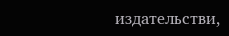издательстви,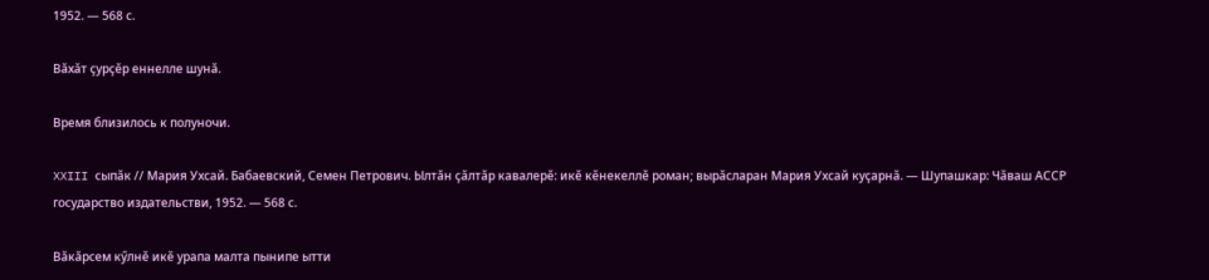1952. — 568 с.

Вӑхӑт ҫурҫӗр еннелле шунӑ.

Время близилось к полуночи.

XXIII сыпӑк // Мария Ухсай. Бабаевский, Семен Петрович. Ылтӑн ҫӑлтӑр кавалерӗ: икӗ кӗнекеллӗ роман; вырӑсларан Мария Ухсай куҫарнӑ. — Шупашкар: Чӑваш АССР государство издательстви, 1952. — 568 с.

Вӑкӑрсем кӳлнӗ икӗ урапа малта пынипе ытти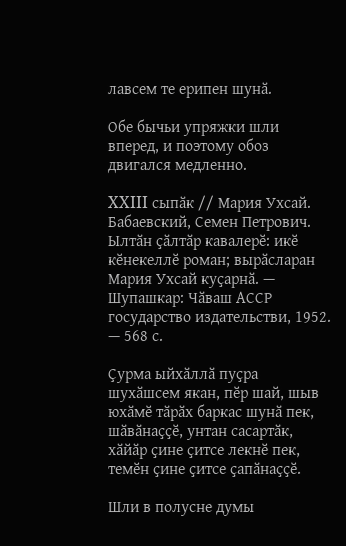лавсем те ерипен шунӑ.

Обе бычьи упряжки шли вперед, и поэтому обоз двигался медленно.

XXIII сыпӑк // Мария Ухсай. Бабаевский, Семен Петрович. Ылтӑн ҫӑлтӑр кавалерӗ: икӗ кӗнекеллӗ роман; вырӑсларан Мария Ухсай куҫарнӑ. — Шупашкар: Чӑваш АССР государство издательстви, 1952. — 568 с.

Ҫурма ыйхӑллӑ пуҫра шухӑшсем якан, пӗр шай, шыв юхӑмӗ тӑрӑх баркас шунӑ пек, шӑвӑнаҫҫӗ, унтан сасартӑк, хӑйӑр ҫине ҫитсе лекнӗ пек, темӗн ҫине ҫитсе ҫапӑнаҫҫӗ.

Шли в полусне думы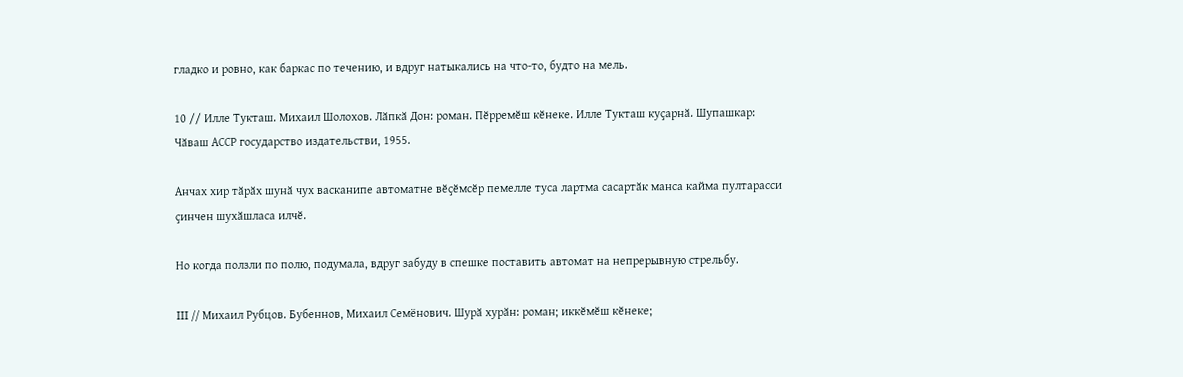гладко и ровно, как баркас по течению, и вдруг натыкались на что-то, будто на мель.

10 // Илле Тукташ. Михаил Шолохов. Лӑпкӑ Дон: роман. Пӗрремӗш кӗнеке. Илле Тукташ куҫарнӑ. Шупашкар: Чӑваш АССР государство издательстви, 1955.

Анчах хир тӑрӑх шунӑ чух васканипе автоматне вӗҫӗмсӗр пемелле туса лартма сасартӑк манса кайма пултарасси ҫинчен шухӑшласа илчӗ.

Но когда ползли по полю, подумала, вдруг забуду в спешке поставить автомат на непрерывную стрельбу.

III // Михаил Рубцов. Бубеннов, Михаил Семёнович. Шурӑ хурӑн: роман; иккӗмӗш кӗнеке;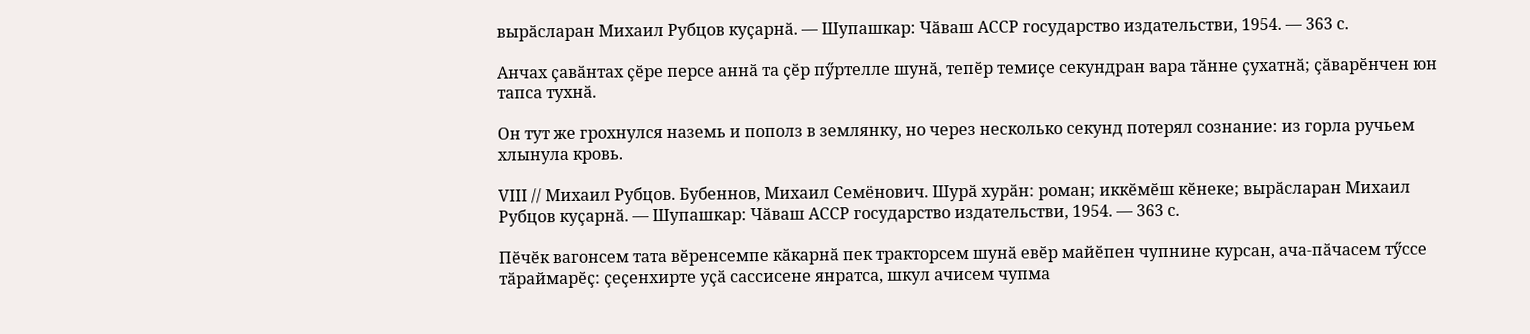вырӑсларан Михаил Рубцов куҫарнӑ. — Шупашкар: Чӑваш АССР государство издательстви, 1954. — 363 с.

Анчах ҫавӑнтах ҫӗре персе аннӑ та ҫӗр пӳртелле шунӑ, тепӗр темиҫе секундран вара тӑнне ҫухатнӑ; ҫӑварӗнчен юн тапса тухнӑ.

Он тут же грохнулся наземь и пополз в землянку, но через несколько секунд потерял сознание: из горла ручьем хлынула кровь.

VIII // Михаил Рубцов. Бубеннов, Михаил Семёнович. Шурӑ хурӑн: роман; иккӗмӗш кӗнеке; вырӑсларан Михаил Рубцов куҫарнӑ. — Шупашкар: Чӑваш АССР государство издательстви, 1954. — 363 с.

Пӗчӗк вагонсем тата вӗренсемпе кӑкарнӑ пек тракторсем шунӑ евӗр майӗпен чупнине курсан, ача-пӑчасем тӳссе тӑраймарӗҫ: ҫеҫенхирте уҫӑ сассисене янратса, шкул ачисем чупма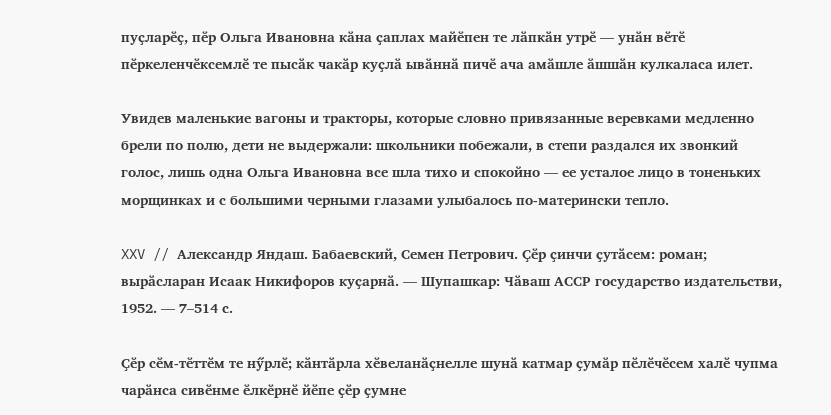пуҫларӗҫ, пӗр Ольга Ивановна кӑна ҫаплах майӗпен те лӑпкӑн утрӗ — унӑн вӗтӗ пӗркеленчӗксемлӗ те пысӑк чакӑр куҫлӑ ывӑннӑ пичӗ ача амӑшле ӑшшӑн кулкаласа илет.

Увидев маленькие вагоны и тракторы, которые словно привязанные веревками медленно брели по полю, дети не выдержали: школьники побежали, в степи раздался их звонкий голос, лишь одна Ольга Ивановна все шла тихо и спокойно — ее усталое лицо в тоненьких морщинках и с большими черными глазами улыбалось по-матерински тепло.

XXV // Александр Яндаш. Бабаевский, Семен Петрович. Ҫӗр ҫинчи ҫутӑсем: роман; вырӑсларан Исаак Никифоров куҫарнӑ. — Шупашкар: Чӑваш АССР государство издательстви, 1952. — 7–514 с.

Ҫӗр сӗм-тӗттӗм те нӳрлӗ; кӑнтӑрла хӗвеланӑҫнелле шунӑ катмар ҫумӑр пӗлӗчӗсем халӗ чупма чарӑнса сивӗнме ӗлкӗрнӗ йӗпе ҫӗр ҫумне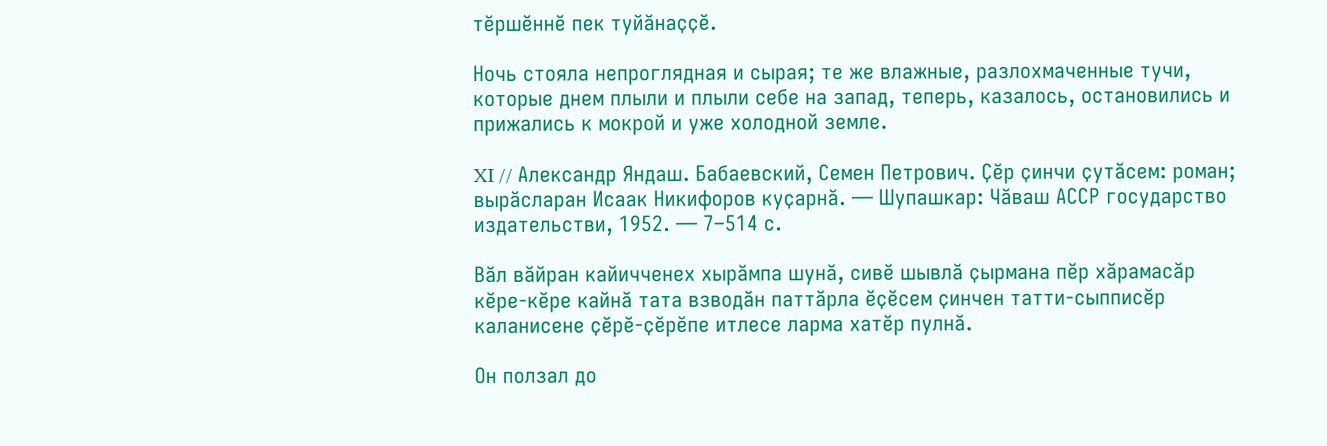тӗршӗннӗ пек туйӑнаҫҫӗ.

Ночь стояла непроглядная и сырая; те же влажные, разлохмаченные тучи, которые днем плыли и плыли себе на запад, теперь, казалось, остановились и прижались к мокрой и уже холодной земле.

XI // Александр Яндаш. Бабаевский, Семен Петрович. Ҫӗр ҫинчи ҫутӑсем: роман; вырӑсларан Исаак Никифоров куҫарнӑ. — Шупашкар: Чӑваш АССР государство издательстви, 1952. — 7–514 с.

Вӑл вӑйран кайичченех хырӑмпа шунӑ, сивӗ шывлӑ ҫырмана пӗр хӑрамасӑр кӗре-кӗре кайнӑ тата взводӑн паттӑрла ӗҫӗсем ҫинчен татти-сыпписӗр каланисене ҫӗрӗ-ҫӗрӗпе итлесе ларма хатӗр пулнӑ.

Он ползал до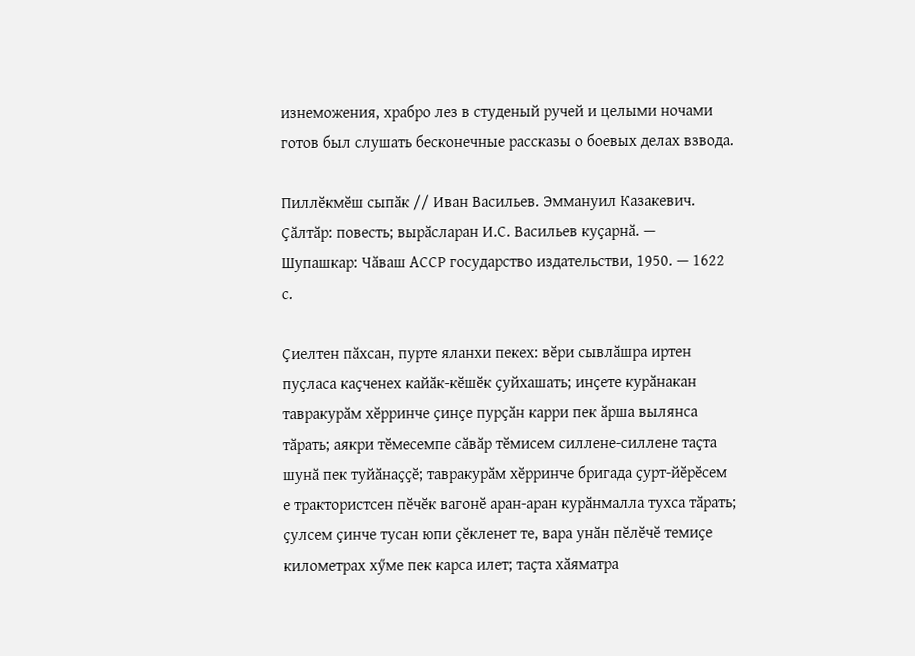изнеможения, храбро лез в студеный ручей и целыми ночами готов был слушать бесконечные рассказы о боевых делах взвода.

Пиллӗкмӗш сыпӑк // Иван Васильев. Эммануил Казакевич. Ҫӑлтӑр: повесть; вырӑсларан И.С. Васильев куҫарнӑ. — Шупашкар: Чӑваш АССР государство издательстви, 1950. — 1622 с.

Ҫиелтен пӑхсан, пурте яланхи пекех: вӗри сывлӑшра иртен пуҫласа каҫченех кайӑк-кӗшӗк ҫуйхашать; инҫете курӑнакан тавракурӑм хӗрринче ҫинҫе пурҫӑн карри пек ӑрша вылянса тӑрать; аякри тӗмесемпе сӑвӑр тӗмисем силлене-силлене таҫта шунӑ пек туйӑнаҫҫӗ; тавракурӑм хӗрринче бригада ҫурт-йӗрӗсем е трактористсен пӗчӗк вагонӗ аран-аран курӑнмалла тухса тӑрать; ҫулсем ҫинче тусан юпи ҫӗкленет те, вара унӑн пӗлӗчӗ темиҫе километрах хӳме пек карса илет; таҫта хӑяматра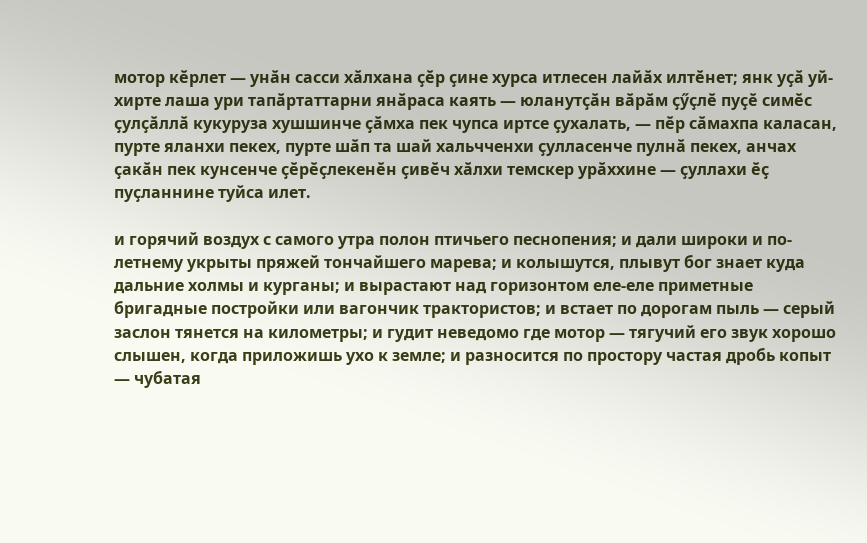мотор кӗрлет — унӑн сасси хӑлхана ҫӗр ҫине хурса итлесен лайӑх илтӗнет; янк уҫӑ уй-хирте лаша ури тапӑртаттарни янӑраса каять — юланутҫӑн вӑрӑм ҫӳҫлӗ пуҫӗ симӗс ҫулҫӑллӑ кукуруза хушшинче ҫӑмха пек чупса иртсе ҫухалать, — пӗр сӑмахпа каласан, пурте яланхи пекех, пурте шӑп та шай хальчченхи ҫулласенче пулнӑ пекех, анчах ҫакӑн пек кунсенче ҫӗрӗҫлекенӗн ҫивӗч хӑлхи темскер урӑххине — ҫуллахи ӗҫ пуҫланнине туйса илет.

и горячий воздух с самого утра полон птичьего песнопения; и дали широки и по-летнему укрыты пряжей тончайшего марева; и колышутся, плывут бог знает куда дальние холмы и курганы; и вырастают над горизонтом еле-еле приметные бригадные постройки или вагончик трактористов; и встает по дорогам пыль — серый заслон тянется на километры; и гудит неведомо где мотор — тягучий его звук хорошо слышен, когда приложишь ухо к земле; и разносится по простору частая дробь копыт — чубатая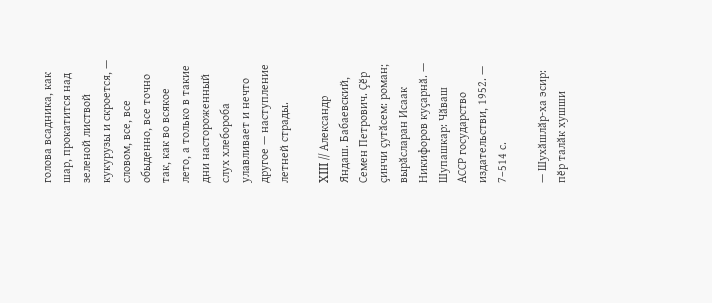голова всадника, как шар, прокатится над зеленой листвой кукурузы и скроется, — словом, все, все обыденно, все точно так, как во всякое лето, а только в такие дни настороженный слух хлебороба улавливает и нечто другое — наступление летней страды.

XIII // Александр Яндаш. Бабаевский, Семен Петрович. Ҫӗр ҫинчи ҫутӑсем: роман; вырӑсларан Исаак Никифоров куҫарнӑ. — Шупашкар: Чӑваш АССР государство издательстви, 1952. — 7–514 с.

— Шухӑшлӑр-ха эсир: пӗр талӑк хушши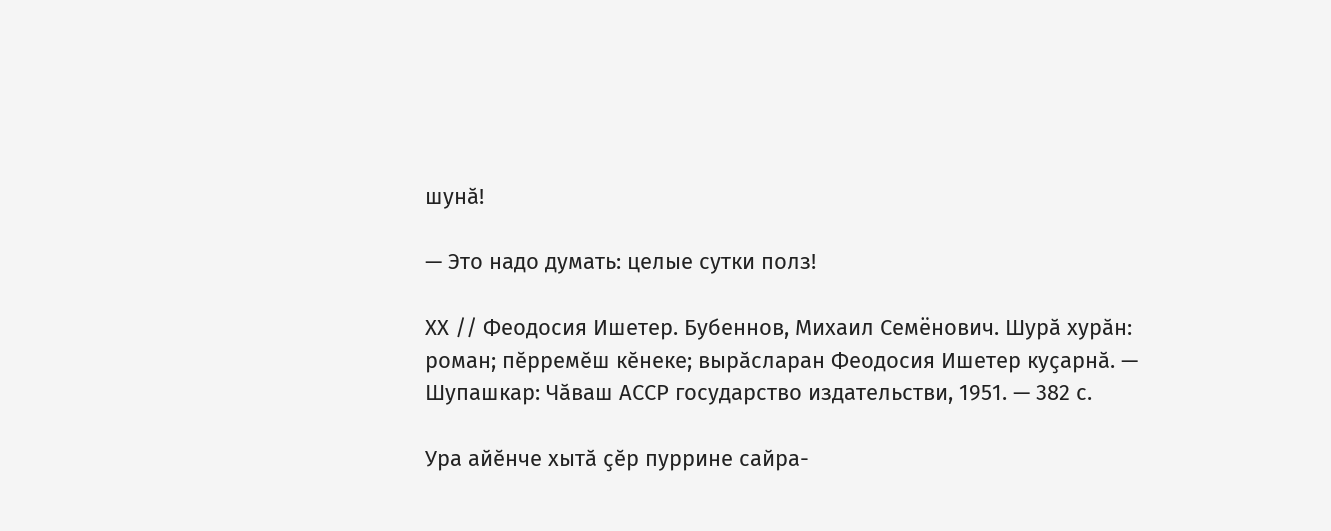шунӑ!

— Это надо думать: целые сутки полз!

XX // Феодосия Ишетер. Бубеннов, Михаил Семёнович. Шурӑ хурӑн: роман; пӗрремӗш кӗнеке; вырӑсларан Феодосия Ишетер куҫарнӑ. — Шупашкар: Чӑваш АССР государство издательстви, 1951. — 382 с.

Ура айӗнче хытӑ ҫӗр пуррине сайра-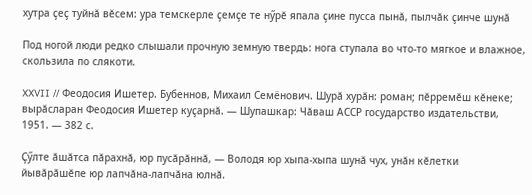хутра ҫеҫ туйнӑ вӗсем: ура темскерле ҫемҫе те нӳрӗ япала ҫине пусса пынӑ, пылчӑк ҫинче шунӑ

Под ногой люди редко слышали прочную земную твердь: нога ступала во что-то мягкое и влажное, скользила по слякоти.

XXVII // Феодосия Ишетер. Бубеннов, Михаил Семёнович. Шурӑ хурӑн: роман; пӗрремӗш кӗнеке; вырӑсларан Феодосия Ишетер куҫарнӑ. — Шупашкар: Чӑваш АССР государство издательстви, 1951. — 382 с.

Ҫӳлте ӑшӑтса пӑрахнӑ, юр пусӑрӑннӑ, — Володя юр хыпа-хыпа шунӑ чух, унӑн кӗлетки йывӑрӑшӗпе юр лапчӑна-лапчӑна юлнӑ.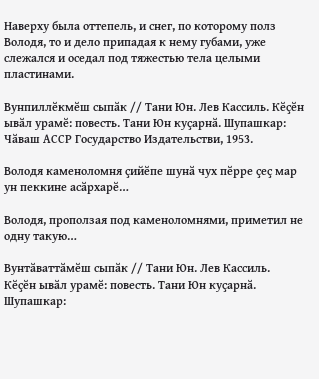Наверху была оттепель, и снег, по которому полз Володя, то и дело припадая к нему губами, уже слежался и оседал под тяжестью тела целыми пластинами.

Вунпиллӗкмӗш сыпӑк // Тани Юн. Лев Кассиль. Кӗҫӗн ывӑл урамӗ: повесть. Тани Юн куҫарнӑ. Шупашкар: Чӑваш АССР Государство Издательстви, 1953.

Володя каменоломня ҫийӗпе шунӑ чух пӗрре ҫеҫ мар ун пеккине асӑрхарӗ…

Володя, проползая под каменоломнями, приметил не одну такую…

Вунтӑваттӑмӗш сыпӑк // Тани Юн. Лев Кассиль. Кӗҫӗн ывӑл урамӗ: повесть. Тани Юн куҫарнӑ. Шупашкар: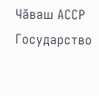Чӑваш АССР Государство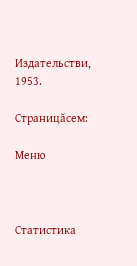Издательстви, 1953.

Страницăсем:

Меню



Статистика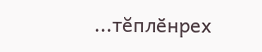...тĕплӗнрех